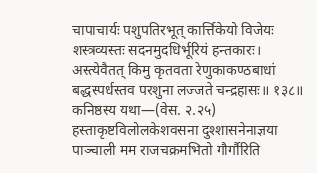चापाचार्यः पशुपतिरभूत् कार्त्तिकेयो विजेयः शस्त्रव्यस्तः सदनमुदधिर्भूरियं हन्तकारः।
अस्त्येवैतत् किमु कृतवता रेणुकाकण्ठबाधां बद्धस्पर्धस्तव परशुना लज्जते चन्द्रहासः॥ १३८॥
कनिष्ठस्य यथा—(वेस. २.२५)
हस्ताकृष्टविलोलकेशवसना दुश्शासनेनाज्ञया पाञ्चाली मम राजचक्रमभितो गौर्गौरिति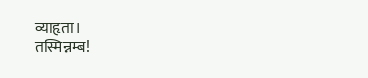व्याहृता।
तस्मिन्नम्ब!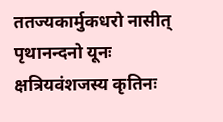ततज्यकार्मुकधरो नासीत् पृथानन्दनो यूनः क्षत्रियवंशजस्य कृतिनः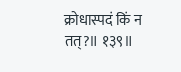क्रोधास्पदं किं न तत्?॥ १३९॥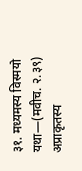३१. मध्यमस्य विस्मयो यथा—(मवीच. २.३९)
अप्राकृतस्य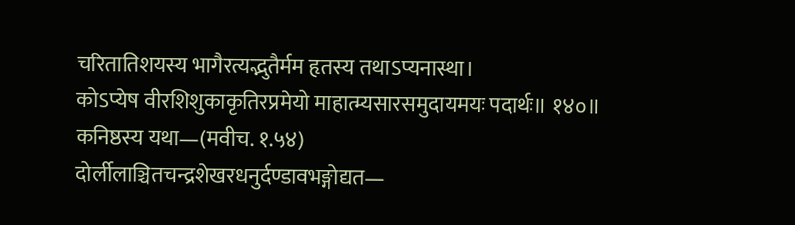चरितातिशयस्य भागैरत्यद्भुतैर्मम हृतस्य तथाऽप्यनास्था।
कोऽप्येष वीरशिशुकाकृतिरप्रमेयो माहात्म्यसारसमुदायमयः पदार्थः॥ १४०॥
कनिष्ठस्य यथा—(मवीच. १.५४)
दोर्लीलाञ्चितचन्द्रशेखरधनुर्दण्डावभङ्गोद्यत—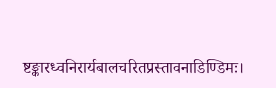ष्टङ्कारध्वनिरार्यबालचरितप्रस्तावनाडिण्डिमः।